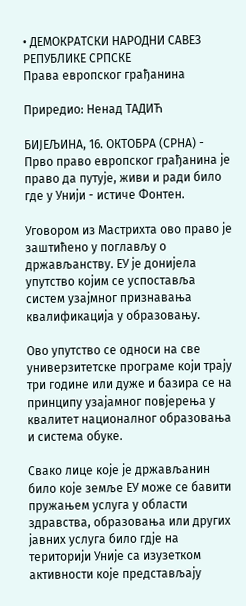• ДЕМОКРАТСКИ НАРОДНИ САВЕЗ РЕПУБЛИКЕ СРПСКЕ
Права европског грађанина

Приредио: Ненад ТАДИЋ

БИЈЕЉИНА, 16. ОКТОБРА (СРНА) - Прво право европског грађанина је право да путује, живи и ради било где у Унији - истиче Фонтен.

Уговором из Мастрихта ово право је заштићено у поглављу о држављанству. ЕУ је донијела упутство којим се успоставља систем узајмног признавања квалификација у образовању.

Ово упутство се односи на све универзитетске програме који трају три године или дуже и базира се на принципу узајамног повјерења у квалитет националног образовања и система обуке.

Свако лице које је држављанин било које земље ЕУ може се бавити пружањем услуга у области здравства, образовања или других јавних услуга било гдје на територији Уније са изузетком активности које представљају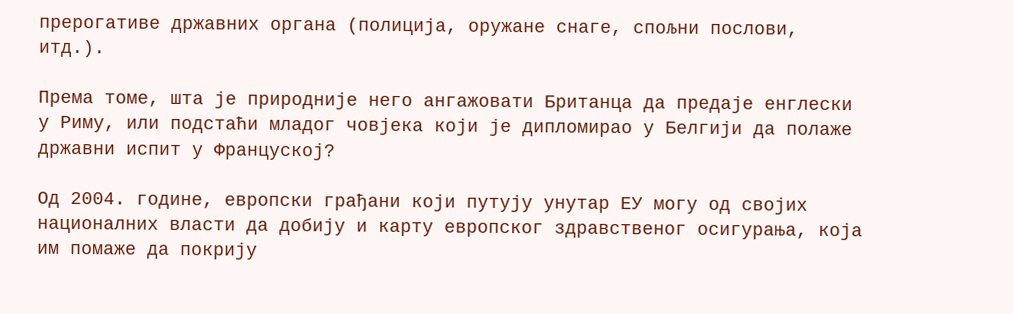прерогативе државних органа (полиција, оружане снаге, спољни послови, итд.).

Према томе, шта је природније него ангажовати Британца да предаје енглески у Риму, или подстаћи младог човјека који је дипломирао у Белгији да полаже државни испит у Француској?

Од 2004. године, европски грађани који путују унутар ЕУ могу од својих националних власти да добију и карту европског здравственог осигурања, која им помаже да покрију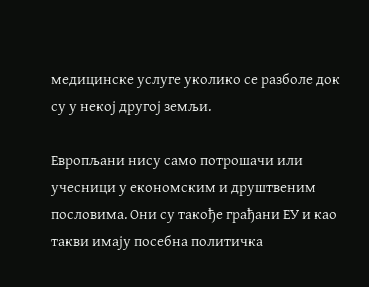медицинске услуге уколико се разболе док су у некој другој земљи.

Европљани нису само потрошачи или учесници у економским и друштвеним пословима. Они су такође грађани ЕУ и као такви имају посебна политичка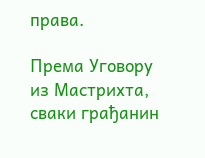права.

Према Уговору из Мастрихта, сваки грађанин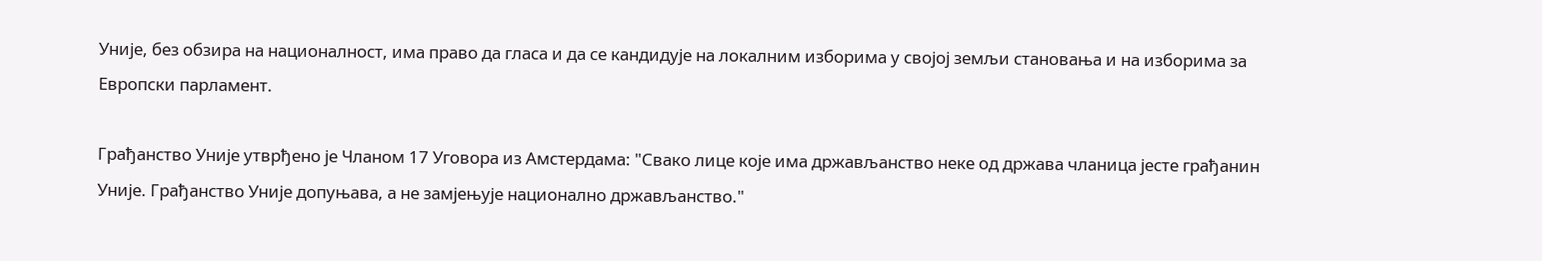Уније, без обзира на националност, има право да гласа и да се кандидује на локалним изборима у својој земљи становања и на изборима за Европски парламент.

Грађанство Уније утврђено је Чланом 17 Уговора из Амстердама: "Свако лице које има држављанство неке од држава чланица јесте грађанин Уније. Грађанство Уније допуњава, а не замјењује национално држављанство."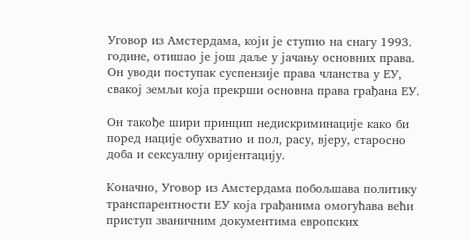Уговор из Амстердама, који је ступио на снагу 1993. године, отишао је још даље у јачању основних права. Он уводи поступак суспензије права чланства у ЕУ, свакој земљи која прекрши основна права грађана ЕУ.

Он такође шири принцип недискриминације како би поред нације обухватио и пол, расу, вјеру, старосно доба и сексуалну оријентацију.

Коначно, Уговор из Амстердама побољшава политику транспарентности ЕУ која грађанима омогућава већи приступ званичним документима европских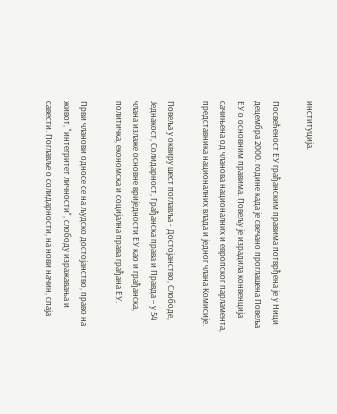институција.

Посвећеност ЕУ грађанским правима потврђена је у Ници децембра 2000. године када је свечано проглашена Повеља ЕУ о основним правима. Повељу је израдила конвенција сачињена од чланова националних и европског парламента, представника националних влада и једног члана Комисије.

Повеља у оквиру шест поглавља - Достојанство, Слободе, Једнакост, Солидарност, Грађанска права и Правда – у 54 члана излаже основне вриједности ЕУ као и грађанска, политичка, економска и социјална права грађана ЕУ.

Први чланови односе се на људско достојанство, право на живот, "интегритет личности", слободу изражавања и савести. Поглавље о солидарности, на нови начин, спаја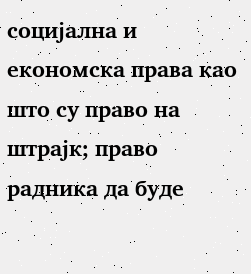социјална и економска права као што су право на штрајк; право радника да буде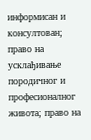информисан и консултован; право на усклађивање породичног и професионалног живота; право на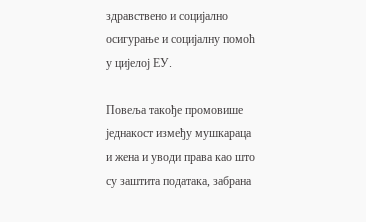здравствено и социјално осигурање и социјалну помоћ у цијелој ЕУ.

Повеља такође промовише једнакост између мушкараца и жена и уводи права као што су заштита података, забрана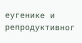еугенике и репродуктивног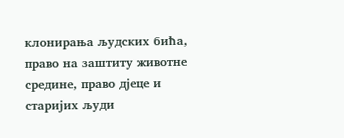клонирања људских бића, право на заштиту животне средине, право дјеце и старијих људи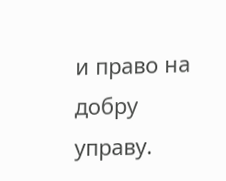и право на добру управу.